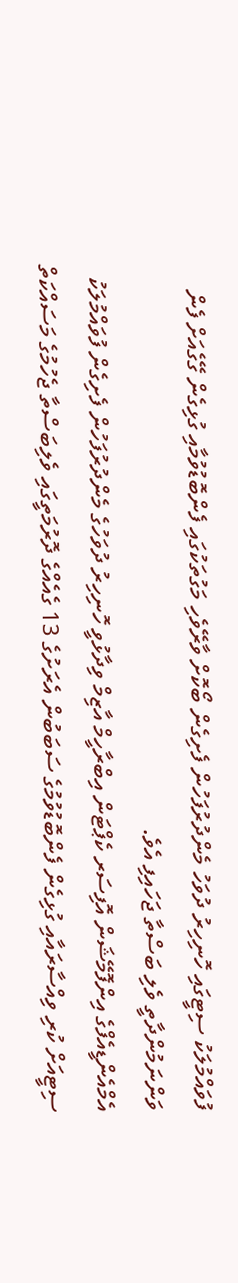ފުވައްމުލަކު ސިޓީގައި ހޮނިހިރު ދުވަހު މެންދުރުފަހުން ފެށިގެން ބޯކޮށް ވާރޭވެހި މަގުތަކުގައި ފެންބޮޑުވުމާއި ގުޅިގެން ގޭގެއަށް ފެން ވަންނަމުންދާތީ ވެލި ބަސްތާ ޖަހައިފި އެވެ.
އެމްއެންޑީއެފްގެ އިންފޮމޭޝަން އޮފިސަރ ކެޕްޓަން އިބްރާހީމް އާޒިމް ވިދާޅުވީ ހޮނިހިރު ދުވަހުގެ މެންދުރުފަހުން ފެށިގެން ފުވައްމުލަކު ސިޓީއަށް ކުރި ވިއްސާރައާއި ގުޅިގެން ފެންބޮޑުވުމުގެ ސަބަބުން އެރަށުގެ 13 ގެއެއްގެ ދޮރުމަތީގައި ވެލިބަސްތާ ޖެހުމުގެ މަސައްކަތް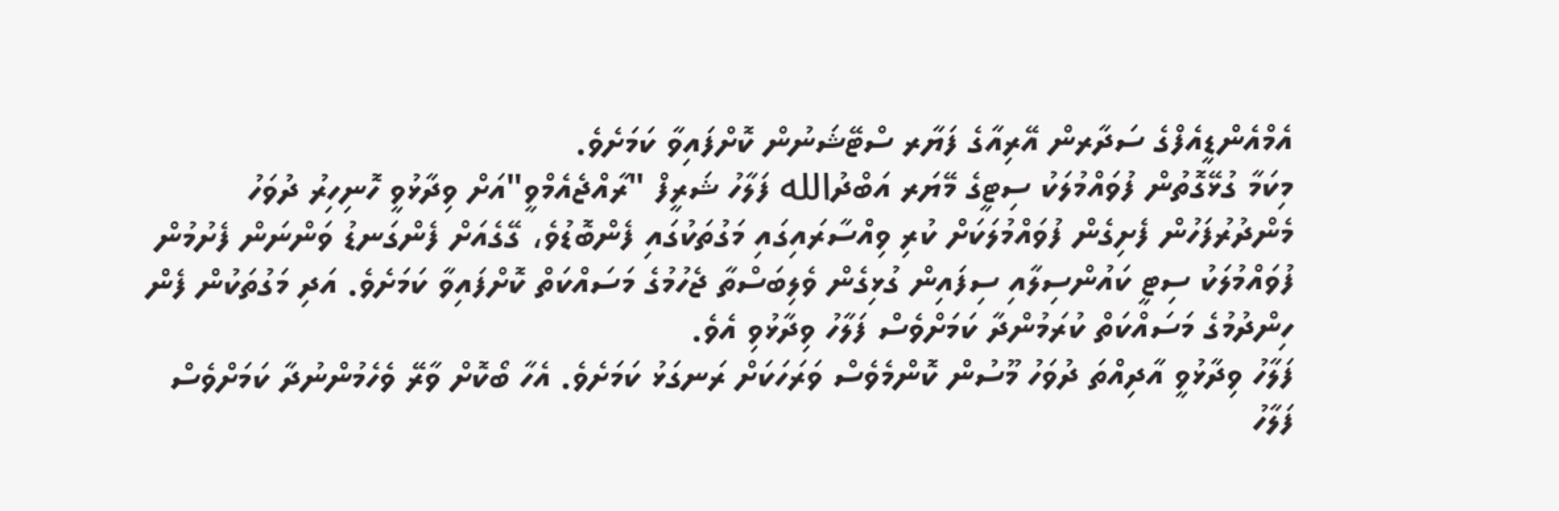އެމްއެންޑީއެފްގެ ސަދާރން އޭރިއާގެ ފަޔާރ ސްޓޭޝަނުން ކޮށްފައިވާ ކަމަށެވެ.
މިކަމާ ގުޅޭގޮތުން ފުވައްމުލަކު ސިޓީގެ މޭޔަރ އަބްދުالله ފަލާހު ޝަރީފް "ރާއްޖެއެމްވީ"އަށް ވިދާޅުވީ ހޮނިހިރު ދުވަހު މެންދުރުފަހުން ފެށިގެން ފުވައްމުލަކަށް ކުރި ވިއްސާރައިގައި މަގުތަކުގައި ފެންބޮޑުވެ، ގޭގެއަށް ފެންގަނޑު ވަންނަން ފެށުމުން ފުވައްމުލަކު ސިޓީ ކައުންސިލާއި ސިފައިން ގުޅިގެން ވެލިބަސްތާ ޖެހުމުގެ މަސައްކަތް ކޮށްފައިވާ ކަމަށެވެ. އަދި މަގުތަކުން ފެން ހިންދުމުގެ މަސައްކަތް ކުރަމުންދާ ކަމަށްވެސް ފަލާހު ވިދާޅުވި އެވެ.
ފަލާހު ވިދާޅުވީ އާދިއްތަ ދުވަހު މޫސުން ކޮންމެވެސް ވަރަހަކަށް ރަނގަޅު ކަމަށެވެ. އެހާ ބޯކޮށް ވާރޭ ވެހެމުންނުދާ ކަމަށްވެސް ފަލާހު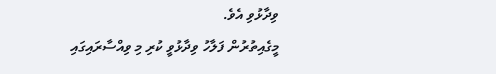ވިދާޅުވި އެވެ.
މީގެއިތުރުން ފަލާހު ވިދާޅުވީ ކުރި މި ވިއްސާރައިގައި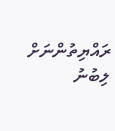ރައްޔިތުންނަށް ލިބުނު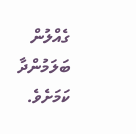ގެއްލުން ބަލަމުންދާ ކަމަށެވެ.